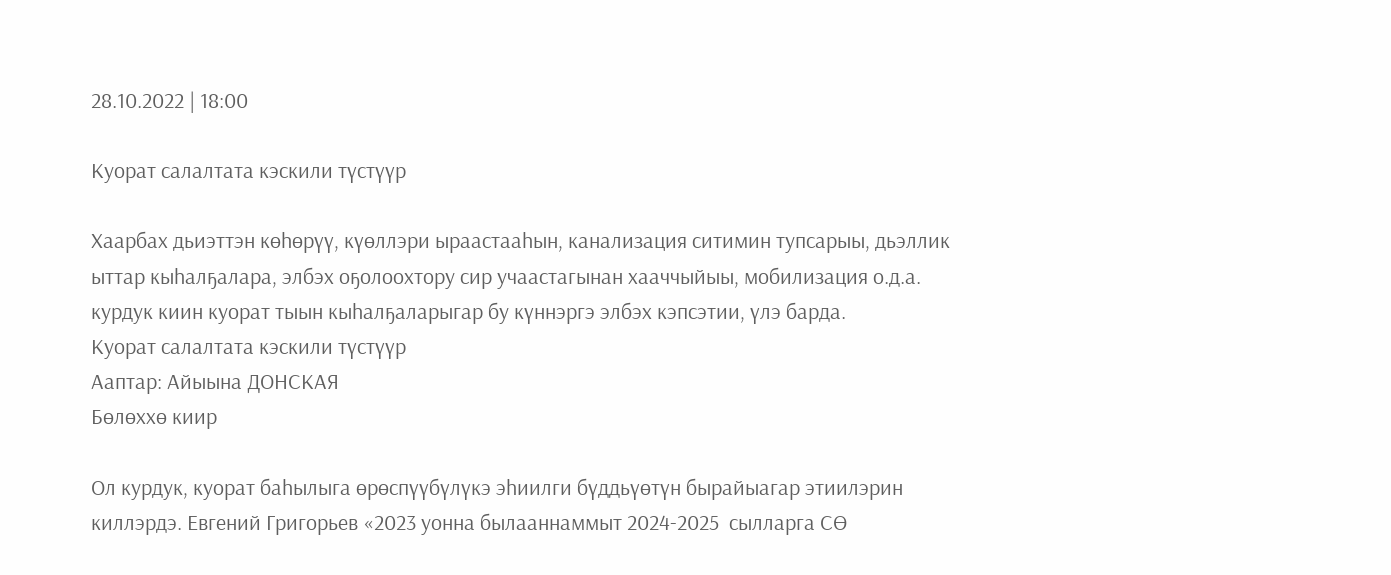28.10.2022 | 18:00

Куорат салалтата кэскили түстүүр

Хаарбах дьиэттэн көһөрүү, күөллэри ыраастааһын, канализация ситимин тупсарыы, дьэллик ыттар кыһалҕалара, элбэх оҕолоохтору сир учаастагынан хааччыйыы, мобилизация о.д.а. курдук киин куорат тыын кыһалҕаларыгар бу күннэргэ элбэх кэпсэтии, үлэ барда.
Куорат салалтата кэскили түстүүр
Ааптар: Айыына ДОНСКАЯ
Бөлөххө киир

Ол курдук, куорат баһылыга өрөспүүбүлүкэ эһиилги бүддьүөтүн бырайыагар этиилэрин киллэрдэ. Евгений Григорьев «2023 уонна былааннаммыт 2024-2025  сылларга СӨ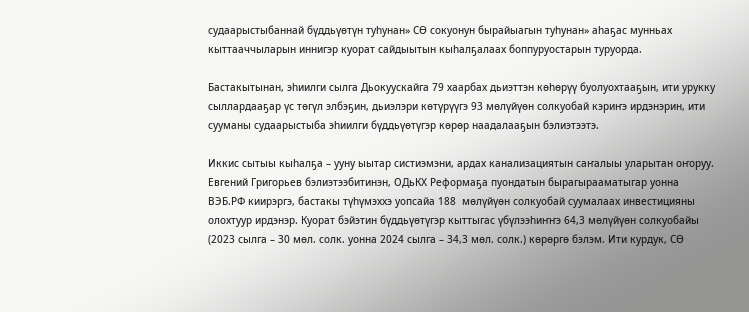судаарыстыбаннай бүддьүөтүн туһунан» СӨ сокуонун бырайыагын туһунан» аһаҕас мунньах кыттааччыларын иннигэр куорат сайдыытын кыһалҕалаах боппуруостарын туруорда.

Бастакытынан, эһиилги сылга Дьокуускайга 79 хаарбах дьиэттэн көһөрүү буолуохтааҕын, ити урукку сыллардааҕар үс төгүл элбэҕин, дьиэлэри көтүрүүгэ 93 мөлүйүөн солкуобай кэриҥэ ирдэнэрин, ити сууманы судаарыстыба эһиилги бүддьүөтүгэр көрөр наадалааҕын бэлиэтээтэ.

Иккис сытыы кыһалҕа – ууну ыытар систиэмэни, ардах канализациятын саҥалыы уларытан оҥоруу. Евгений Григорьев бэлиэтээбитинэн, ОДьКХ Реформаҕа пуондатын бырагырааматыгар уонна ВЭБ.РФ киирэргэ, бастакы түһүмэххэ уопсайа 188  мөлүйүөн солкуобай суумалаах инвестицияны олохтуур ирдэнэр. Куорат бэйэтин бүддьүөтүгэр кыттыгас үбүлээһиҥҥэ 64,3 мөлүйүөн солкуобайы (2023 сылга – 30 мөл. солк. уонна 2024 сылга – 34,3 мөл. солк.) көрөргө бэлэм. Ити курдук, СӨ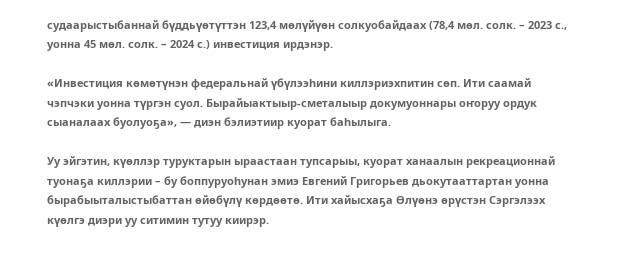судаарыстыбаннай бүддьүөтүттэн 123,4 мөлүйүөн солкуобайдаах (78,4 мөл. солк. – 2023 с., уонна 45 мөл. солк. – 2024 с.) инвестиция ирдэнэр.

«Инвестиция көмөтүнэн федеральнай үбүлээһини киллэриэхпитин сөп. Ити саамай чэпчэки уонна түргэн суол. Бырайыактыыр-сметалыыр докумуоннары оҥоруу ордук сыаналаах буолуоҕа», — диэн бэлиэтиир куорат баһылыга.

Уу эйгэтин, күөллэр туруктарын ыраастаан тупсарыы, куорат ханаалын рекреационнай туонаҕа киллэрии – бу боппуруоһунан эмиэ Евгений Григорьев дьокутааттартан уонна бырабыыталыстыбаттан өйөбүлү көрдөөтө. Ити хайысхаҕа Өлүөнэ өрүстэн Сэргэлээх күөлгэ диэри уу ситимин тутуу киирэр.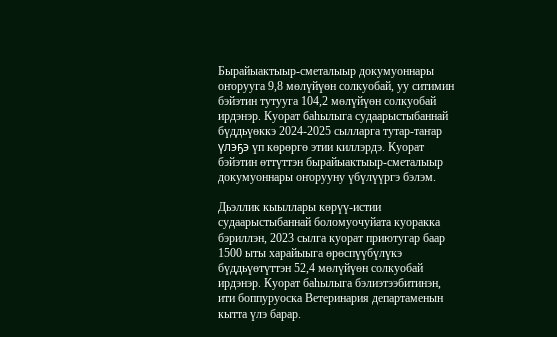Бырайыактыыр-сметалыыр докумуоннары оҥорууга 9,8 мөлүйүөн солкуобай, уу ситимин бэйэтин тутууга 104,2 мөлүйүөн солкуобай ирдэнэр. Куорат баһылыга судаарыстыбаннай бүддьүөккэ 2024-2025 сылларга тутар-таҥар үлэҕэ үп көрөргө этии киллэрдэ. Куорат бэйэтин өттүттэн бырайыактыыр-сметалыыр докумуоннары оҥорууну үбүлүүргэ бэлэм.

Дьэллик кыыллары көрүү-истии судаарыстыбаннай боломуочуйата куоракка бэриллэн, 2023 сылга куорат приютугар баар 1500 ыты харайыыга өрөспүүбүлүкэ бүддьүөтүттэн 52,4 мөлүйүөн солкуобай ирдэнэр. Куорат баһылыга бэлиэтээбитинэн, ити боппуруоска Ветеринария департаменын кытта үлэ барар.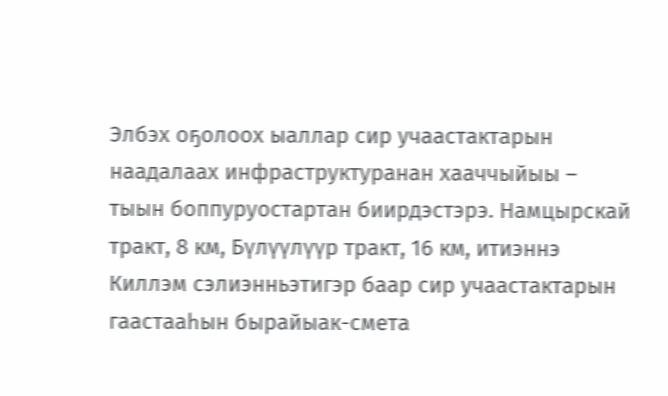Элбэх оҕолоох ыаллар сир учаастактарын наадалаах инфраструктуранан хааччыйыы – тыын боппуруостартан биирдэстэрэ. Намцырскай тракт, 8 км, Бүлүүлүүр тракт, 16 км, итиэннэ Киллэм сэлиэнньэтигэр баар сир учаастактарын гаастааһын бырайыак-смета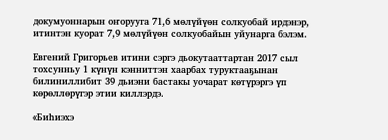докумуоннарын оҥорууга 71,6 мөлүйүөн солкуобай ирдэнэр, итинтэн куорат 7,9 мөлүйүөн солкуобайын уйунарга бэлэм.

Евгений Григорьев итини сэргэ дьокутааттартан 2017 сыл тохсунньу 1 күнүн кэнниттэн хаарбах туруктааҕынан билиниллибит 39 дьиэни бастакы уочарат көтүрэргэ үп көрөллөрүгэр этии киллэрдэ.

«Биһиэхэ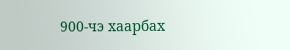900-чэ хаарбах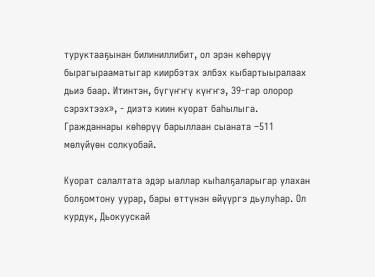туруктааҕынан билиниллибит, ол эрэн көһөрүү бырагырааматыгар киирбэтэх элбэх кыбартыыралаах дьиэ баар. Итинтэн, бүгүҥҥү күҥҥэ, 39-гар олорор сэрэхтээх», - диэтэ киин куорат баһылыга. Гражданнары көһөрүү барыллаан сыаната –511 мөлүйүөн солкуобай.

Куорат салалтата эдэр ыаллар кыһалҕаларыгар улахан болҕомтону уурар, бары өттүнэн өйүүргэ дьулуһар. Ол курдук, Дьокуускай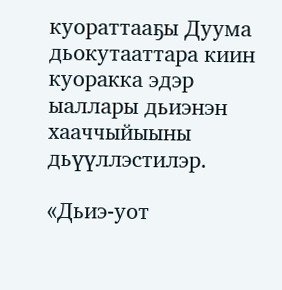куораттааҕы Дуума дьокутааттара киин куоракка эдэр ыаллары дьиэнэн хааччыйыыны дьүүллэстилэр.

«Дьиэ-уот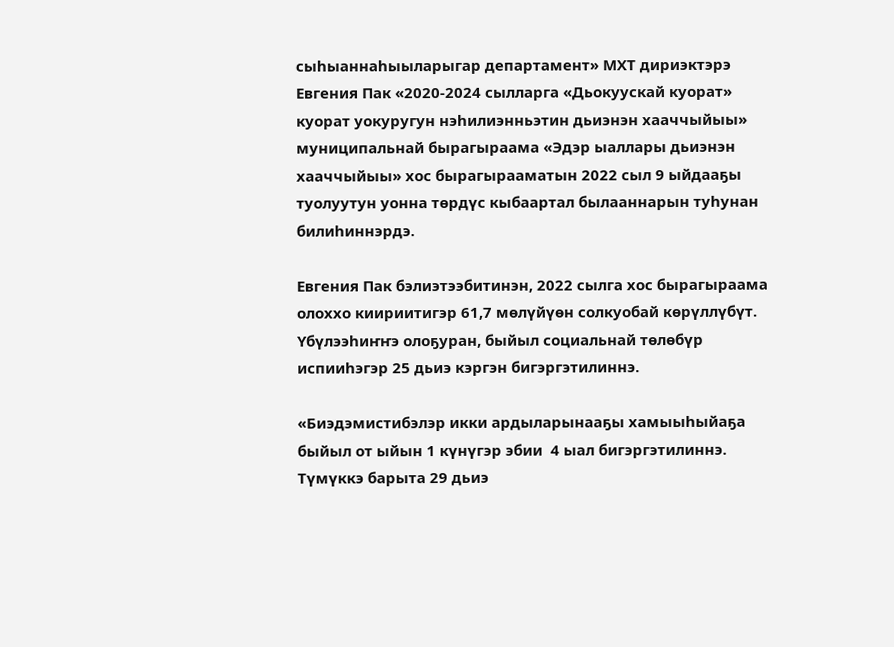сыһыаннаһыыларыгар департамент» МХТ дириэктэрэ Евгения Пак «2020-2024 сылларга «Дьокуускай куорат» куорат уокуругун нэһилиэнньэтин дьиэнэн хааччыйыы» муниципальнай бырагыраама «Эдэр ыаллары дьиэнэн хааччыйыы» хос бырагырааматын 2022 сыл 9 ыйдааҕы туолуутун уонна төрдүс кыбаартал былааннарын туһунан билиһиннэрдэ.

Евгения Пак бэлиэтээбитинэн, 2022 сылга хос бырагыраама олоххо киириитигэр 61,7 мөлүйүөн солкуобай көрүллүбүт. Үбүлээһиҥҥэ олоҕуран, быйыл социальнай төлөбүр испииһэгэр 25 дьиэ кэргэн бигэргэтилиннэ.

«Биэдэмистибэлэр икки ардыларынааҕы хамыыһыйаҕа быйыл от ыйын 1 күнүгэр эбии  4 ыал бигэргэтилиннэ. Түмүккэ барыта 29 дьиэ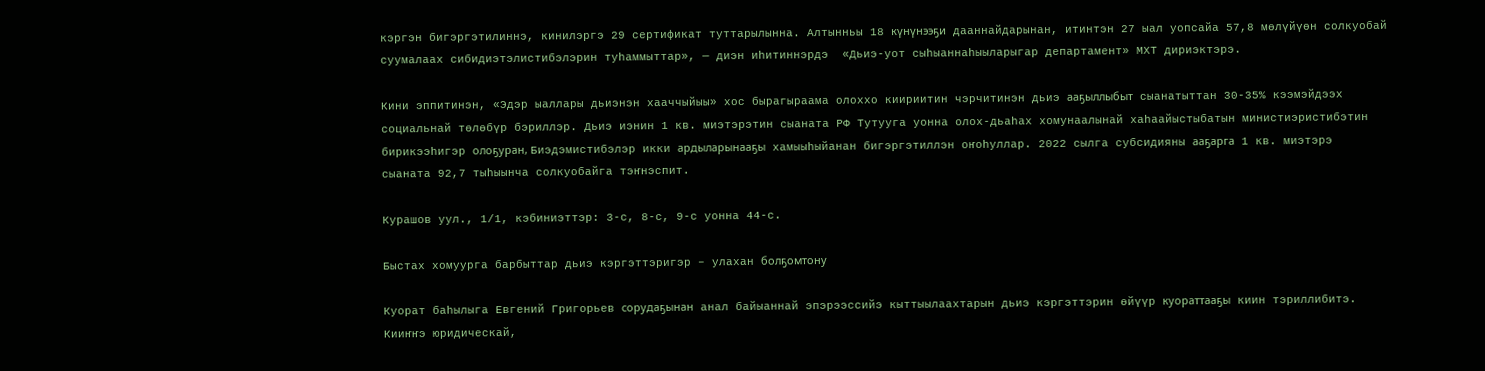кэргэн бигэргэтилиннэ, кинилэргэ 29 сертификат туттарылынна. Алтынньы 18 күнүнээҕи дааннайдарынан, итинтэн 27 ыал уопсайа 57,8 мөлүйүөн солкуобай суумалаах сибидиэтэлистибэлэрин туһаммыттар», — диэн иһитиннэрдэ  «Дьиэ-уот сыһыаннаһыыларыгар департамент» МХТ дириэктэрэ.

Кини эппитинэн, «Эдэр ыаллары дьиэнэн хааччыйыы» хос бырагыраама олоххо киириитин чэрчитинэн дьиэ ааҕыллыбыт сыанатыттан 30-35% кээмэйдээх социальнай төлөбүр бэриллэр. Дьиэ иэнин 1 кв. миэтэрэтин сыаната РФ Тутууга уонна олох-дьаһах хомунаалынай хаһаайыстыбатын министиэристибэтин бирикээһигэр олоҕуран, Биэдэмистибэлэр икки ардыларынааҕы хамыыһыйанан бигэргэтиллэн оҥоһуллар. 2022 сылга субсидияны ааҕарга 1 кв. миэтэрэ сыаната 92,7 тыһыынча солкуобайга тэҥнэспит.

Курашов уул., 1/1, кэбиниэттэр: 3-с, 8-с, 9-с уонна 44-с.

Быстах хомуурга барбыттар дьиэ кэргэттэригэр – улахан болҕомтону

Куорат баһылыга Евгений Григорьев сорудаҕынан анал байыаннай эпэрээссийэ кыттыылаахтарын дьиэ кэргэттэрин өйүүр куораттааҕы киин тэриллибитэ. Кииҥҥэ юридическай,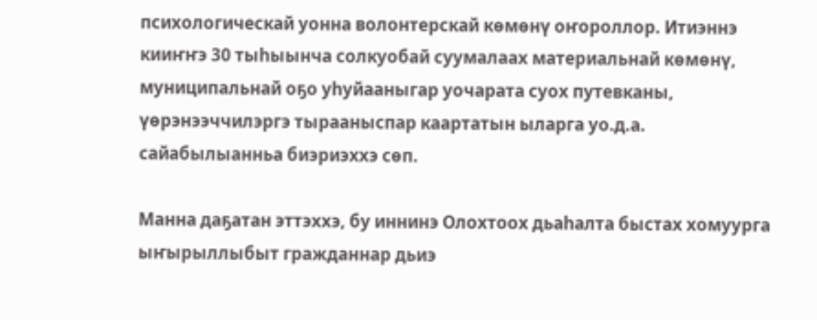психологическай уонна волонтерскай көмөнү оҥороллор. Итиэннэ кииҥҥэ 30 тыһыынча солкуобай суумалаах материальнай көмөнү, муниципальнай оҕо уһуйааныгар уочарата суох путевканы, үөрэнээччилэргэ тырааныспар каартатын ыларга уо.д.а. сайабылыанньа биэриэххэ сөп.

Манна даҕатан эттэххэ, бу иннинэ Олохтоох дьаһалта быстах хомуурга ыҥырыллыбыт гражданнар дьиэ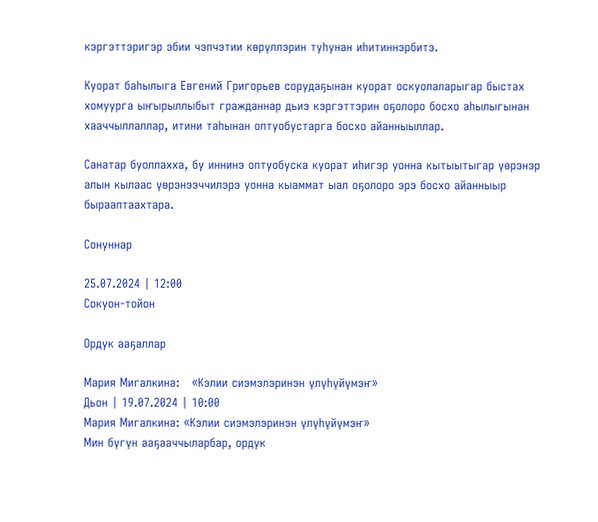кэргэттэригэр эбии чэпчэтии көрүллэрин туһунан иһитиннэрбитэ.

Куорат баһылыга Евгений Григорьев сорудаҕынан куорат оскуолаларыгар быстах хомуурга ыҥырыллыбыт гражданнар дьиэ кэргэттэрин оҕолоро босхо аһылыгынан хааччыллаллар, итини таһынан оптуобустарга босхо айанныыллар.

Санатар буоллахха, бу иннинэ оптуобуска куорат иһигэр уонна кытыытыгар үөрэнэр алын кылаас үөрэнээччилэрэ уонна кыаммат ыал оҕолоро эрэ босхо айанныыр бырааптаахтара.

Сонуннар

25.07.2024 | 12:00
Сокуон-тойон

Ордук ааҕаллар

Мария Мигалкина:   «Кэлии сиэмэлэринэн үлүһүйүмэҥ»
Дьон | 19.07.2024 | 10:00
Мария Мигалкина: «Кэлии сиэмэлэринэн үлүһүйүмэҥ»
Мин бүгүн ааҕааччыларбар, ордук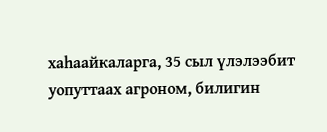хаһаайкаларга, 35 сыл үлэлээбит уопуттаах агроном, билигин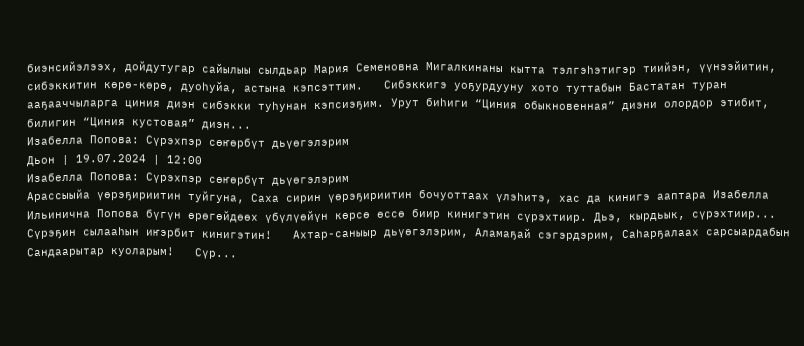биэнсийэлээх, дойдутугар сайылыы сылдьар Мария Семеновна Мигалкинаны кытта тэлгэһэтигэр тиийэн, үүнээйитин, сибэккитин көрө-көрө, дуоһуйа, астына кэпсэттим.   Сибэккигэ уоҕурдууну хото туттабын Бастатан туран ааҕааччыларга циния диэн сибэкки туһунан кэпсиэҕим. Урут биһиги “Циния обыкновенная” диэни олордор этибит, билигин “Циния кустовая” диэн...
Изабелла Попова: Сүрэхпэр сөҥөрбүт дьүөгэлэрим
Дьон | 19.07.2024 | 12:00
Изабелла Попова: Сүрэхпэр сөҥөрбүт дьүөгэлэрим
Арассыыйа үөрэҕириитин туйгуна, Саха сирин үөрэҕириитин бочуоттаах үлэһитэ, хас да кинигэ ааптара Изабелла Ильинична Попова бүгүн өрөгөйдөөх үбүлүөйүн көрсө өссө биир кинигэтин сүрэхтиир. Дьэ, кырдьык, сүрэхтиир... Сүрэҕин сылааһын иҥэрбит кинигэтин!   Ахтар-саныыр дьүөгэлэрим, Аламаҕай сэгэрдэрим, Саһарҕалаах сарсыардабын Сандаарытар куоларым!   Сүр...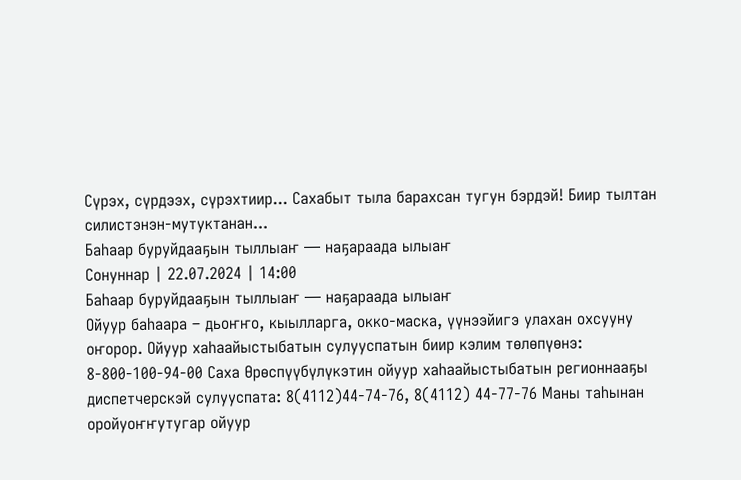Сүрэх, сүрдээх, сүрэхтиир... Сахабыт тыла барахсан тугун бэрдэй! Биир тылтан силистэнэн-мутуктанан...
Баһаар буруйдааҕын тыллыаҥ — наҕараада ылыаҥ
Сонуннар | 22.07.2024 | 14:00
Баһаар буруйдааҕын тыллыаҥ — наҕараада ылыаҥ
Ойуур баһаара – дьоҥҥо, кыылларга, окко-маска, үүнээйигэ улахан охсууну оҥорор. Ойуур хаһаайыстыбатын сулууспатын биир кэлим төлөпүөнэ: 8-800-100-94-00 Саха Өрөспүүбүлүкэтин ойуур хаһаайыстыбатын регионнааҕы диспетчерскэй сулууспата: 8(4112)44-74-76, 8(4112) 44-77-76 Маны таһынан оройуоҥҥутугар ойуур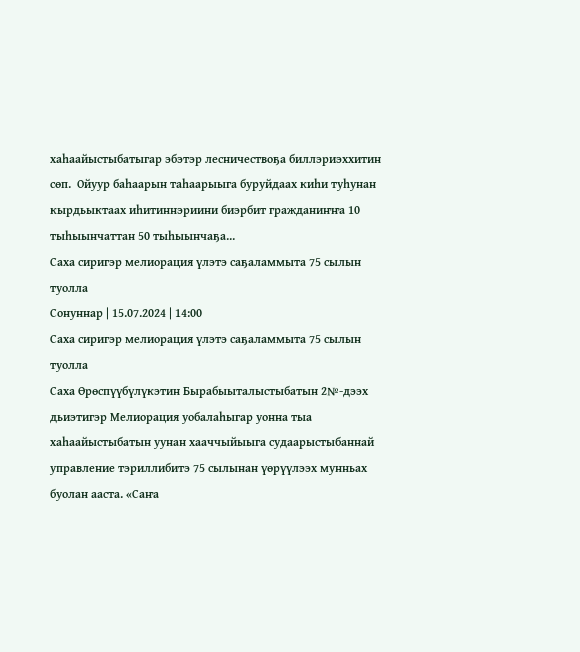хаһаайыстыбатыгар эбэтэр лесничествоҕа биллэриэххитин сөп.  Ойуур баһаарын таһаарыыга буруйдаах киһи туһунан кырдьыктаах иһитиннэриини биэрбит гражданиҥҥа 10 тыһыынчаттан 50 тыһыынчаҕа...
Саха сиригэр мелиорация үлэтэ саҕаламмыта 75 сылын туолла
Сонуннар | 15.07.2024 | 14:00
Саха сиригэр мелиорация үлэтэ саҕаламмыта 75 сылын туолла
Саха Өрөспүүбүлүкэтин Бырабыыталыстыбатын 2№-дээх дьиэтигэр Мелиорация уобалаһыгар уонна тыа хаһаайыстыбатын уунан хааччыйыыга судаарыстыбаннай управление тэриллибитэ 75 сылынан үөрүүлээх мунньах буолан ааста. «Саҥа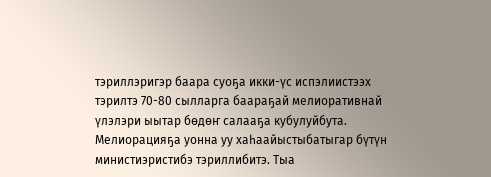тэриллэригэр баара суоҕа икки-үс испэлиистээх тэрилтэ 70-80 сылларга баараҕай мелиоративнай үлэлэри ыытар бөдөҥ салааҕа кубулуйбута. Мелиорацияҕа уонна уу хаһаайыстыбатыгар бүтүн министиэристибэ тэриллибитэ. Тыа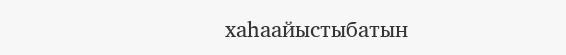хаһаайыстыбатын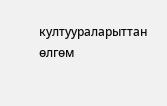култуураларыттан өлгөм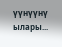үүнүүнү ылары...